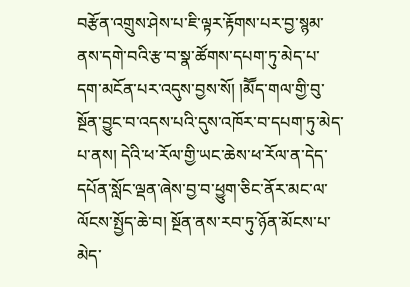བརྩོན་འགྲུས་ཤེས་པ་ཇི་ལྟར་རྟོགས་པར་བྱ་སྙམ་ནས་དགེ་བའི་རྩ་བ་སྣ་ཚོགས་དཔག་ཏུ་མེད་པ་དག་མངོན་པར་འདུས་བྱས་སོ། །མཽད་གལ་གྱི་བུ་སྔོན་བྱུང་བ་འདས་པའི་དུས་འཁོར་བ་དཔག་ཏུ་མེད་པ་ནས། དེའི་ཕ་རོལ་གྱི་ཡང་ཆེས་ཕ་རོལ་ན་དེད་དཔོན་སློང་ལྡན་ཞེས་བྱ་བ་ཕྱུག་ཅིང་ནོར་མང་ལ་ལོངས་སྤྱོད་ཆེ་བ། སྔོན་ནས་རབ་ཏུ་ཉོན་མོངས་པ་མེད་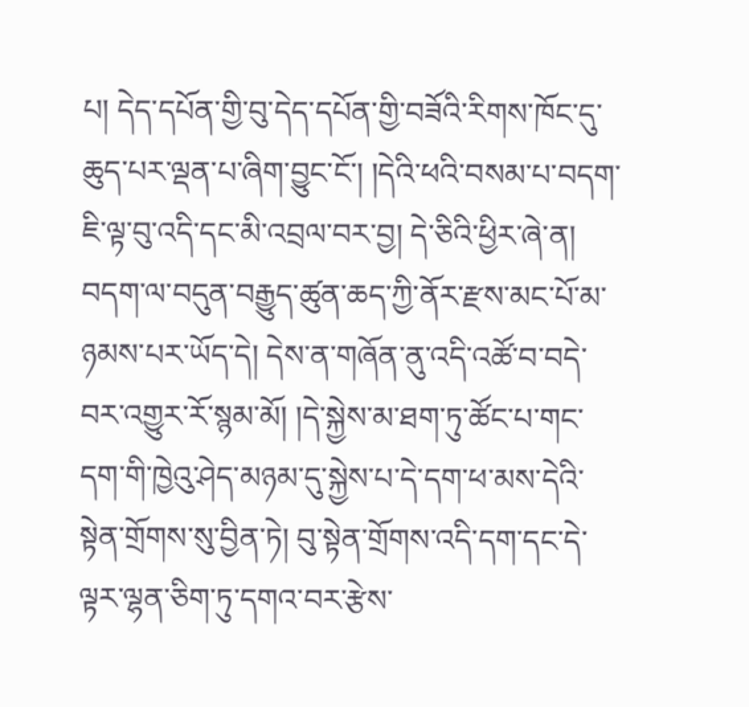པ། དེད་དཔོན་གྱི་བུ་དེད་དཔོན་གྱི་བཟོའི་རིགས་ཁོང་དུ་ཆུད་པར་ལྡན་པ་ཞིག་བྱུང་ངོ་། །དེའི་ཕའི་བསམ་པ་བདག་ཇི་ལྟ་བུ་འདི་དང་མི་འབྲལ་བར་བྱ། དེ་ཅིའི་ཕྱིར་ཞེ་ན། བདག་ལ་བདུན་བརྒྱུད་ཚུན་ཆད་ཀྱི་ནོར་རྫས་མང་པོ་མ་ཉམས་པར་ཡོད་དེ། དེས་ན་གཞོན་ནུ་འདི་འཚོ་བ་བདེ་བར་འགྱུར་རོ་སྙམ་མོ། །དེ་སྐྱེས་མ་ཐག་ཏུ་ཚོང་པ་གང་དག་གི་ཁྱེའུ་ཤེད་མཉམ་དུ་སྐྱེས་པ་དེ་དག་ཕ་མས་དེའི་སྟེན་གྲོགས་སུ་བྱིན་ཏེ། བུ་སྟེན་གྲོགས་འདི་དག་དང་དེ་ལྟར་ལྷན་ཅིག་ཏུ་དགའ་བར་རྩེས་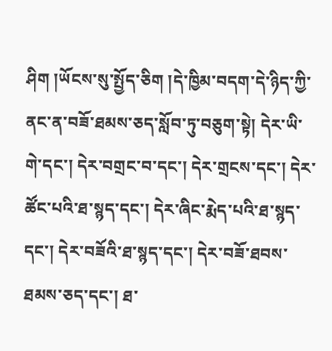ཤིག །ཡོངས་སུ་སྤྱོད་ཅིག །དེ་ཁྱིམ་བདག་དེ་ཉིད་ཀྱི་ནང་ན་བཟོ་ཐམས་ཅད་སློབ་ཏུ་བཅུག་སྟེ། དེར་ཡི་གེ་དང་། དེར་བགྲང་བ་དང་། དེར་གྲངས་དང་། དེར་ཚོང་པའི་ཐ་སྙད་དང་། དེར་ཞིང་རྨེད་པའི་ཐ་སྙད་དང་། དེར་བཟོའི་ཐ་སྙད་དང་། དེར་བཟོ་ཐབས་ཐམས་ཅད་དང་། ཐ་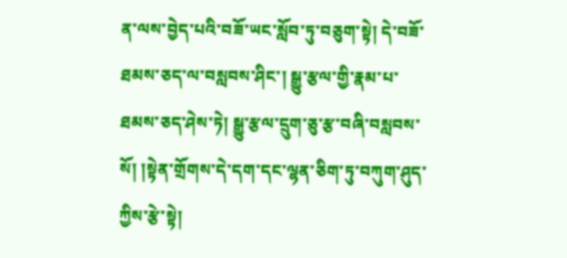ན་ལས་བྱེད་པའི་བཟོ་ཡང་སློབ་ཏུ་བཅུག་སྟེ། དེ་བཟོ་ཐམས་ཅད་ལ་བསླབས་ཤིང་། སྒྱུ་རྩལ་གྱི་རྣམ་པ་ཐམས་ཅད་ཤེས་ཏེ། སྒྱུ་རྩལ་དྲུག་ཅུ་རྩ་བཞི་བསླབས་སོ། །སྟེན་གྲོགས་དེ་དག་དང་ལྷན་ཅིག་ཏུ་བཀུག་ཤུད་ཀྱིས་རྩེ་སྟེ།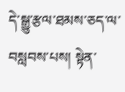དེ་སྒྱུ་རྩལ་ཐམས་ཅད་ལ་བསླབས་པས། སྟེན་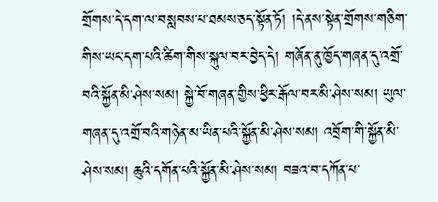གྲོགས་དེ་དག་ལ་བསླབས་པ་ཐམས་ཅད་སྟོན་ཏོ། །དེ་ནས་སྟེན་གྲོགས་གཅིག་གིས་ཡང་དག་པའི་ཚིག་གིས་སྐུལ་བར་བྱེད་དེ། གཞོན་ནུ་ཁྱོད་གཞན་དུ་འགྲོ་བའི་སྐྱོན་མི་ཤེས་སམ། སྐྱེ་བོ་གཞན་གྱིས་ཕྱིར་རྒོལ་བར་མི་ཤེས་སམ། ཡུལ་གཞན་དུ་འགྲོ་བའི་གཉེན་མ་ཡིན་པའི་སྐྱོན་མི་ཤེས་སམ། འབྲོག་གི་སྐྱོན་མི་ཤེས་སམ། ཆུའི་དགོན་པའི་སྐྱོན་མི་ཤེས་སམ། བཟའ་བ་དཀོན་པ་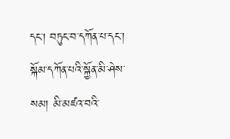དང་། བཏུང་བ་དཀོན་པ་དང་། སྐོམ་དཀོན་པའི་སྐྱོན་མི་ཤེས་སམ། མི་མཛའ་བའི་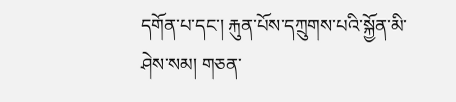དགོན་པ་དང་། རྐུན་པོས་དཀྲུགས་པའི་སྐྱོན་མི་ཤེས་སམ། གཅན་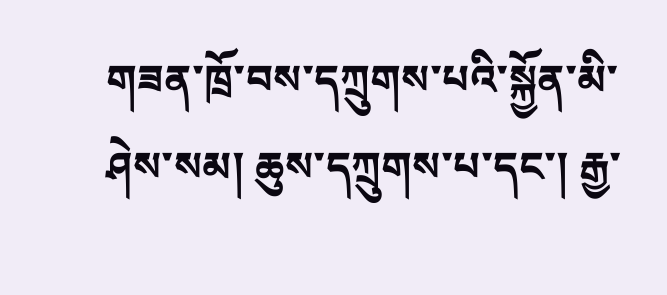གཟན་ཁྲོ་བས་དཀྲུགས་པའི་སྐྱོན་མི་ཤེས་སམ། ཆུས་དཀྲུགས་པ་དང་། རྒྱ་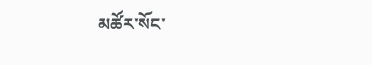མཚོར་སོང་